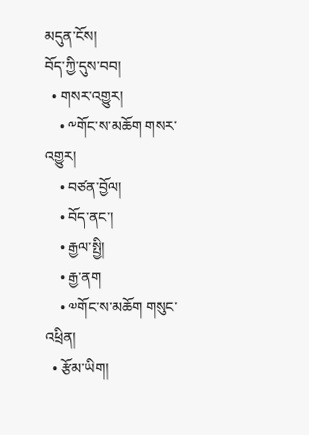མདུན་ངོས།
བོད་ཀྱི་དུས་བབ།
  • གསར་འགྱུར།
    • ༸གོང་ས་མཆོག གསར་འགྱུར།
    • བཙན་བྱོལ།
    • བོད་ནང་།
    • རྒྱལ་སྤྱི།
    • རྒྱ་ནག
    • ༧གོང་ས་མཆོག གསུང་འཕྲིན།
  • རྩོམ་ཡིག།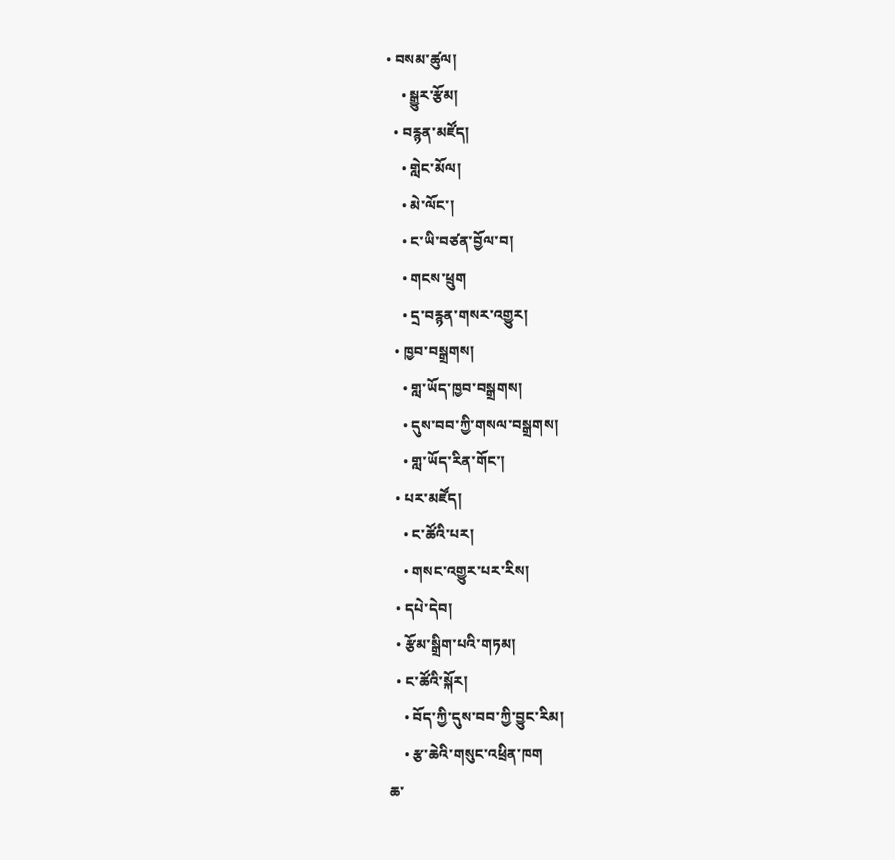• བསམ་ཚུལ།
    • སྒྱུར་རྩོམ།
  • བརྙན་མཛོད།
    • གླེང་མོལ།
    • མེ་ལོང་།
    • ང་ཡི་བཙན་བྱོལ་བ།
    • གངས་ཕྲུག
    • དྲ་བརྙན་གསར་འགྱུར།
  • ཁྱབ་བསྒྲགས།
    • གླ་ཡོད་ཁྱབ་བསྒྲགས།
    • དུས་བབ་ཀྱི་གསལ་བསྒྲགས།
    • གླ་ཡོད་རིན་གོང་།
  • པར་མཛོད།
    • ང་ཚོའི་པར།
    • གསང་འགྱུར་པར་རིས།
  • དཔེ་དེབ།
  • རྩོམ་སྒྲིག་པའི་གཏམ།
  • ང་ཚོའི་སྐོར།
    • བོད་ཀྱི་དུས་བབ་ཀྱི་བྱུང་རིམ།
    • རྩ་ཆེའི་གསུང་འཕྲིན་ཁག
ཆ་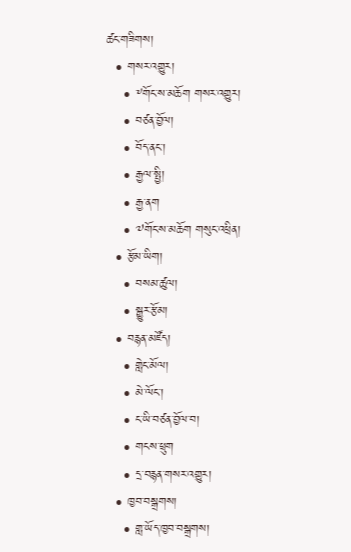ཚང་གཟིགས།
  • གསར་འགྱུར།
    • ༸གོང་ས་མཆོག གསར་འགྱུར།
    • བཙན་བྱོལ།
    • བོད་ནང་།
    • རྒྱལ་སྤྱི།
    • རྒྱ་ནག
    • ༧གོང་ས་མཆོག གསུང་འཕྲིན།
  • རྩོམ་ཡིག།
    • བསམ་ཚུལ།
    • སྒྱུར་རྩོམ།
  • བརྙན་མཛོད།
    • གླེང་མོལ།
    • མེ་ལོང་།
    • ང་ཡི་བཙན་བྱོལ་བ།
    • གངས་ཕྲུག
    • དྲ་བརྙན་གསར་འགྱུར།
  • ཁྱབ་བསྒྲགས།
    • གླ་ཡོད་ཁྱབ་བསྒྲགས།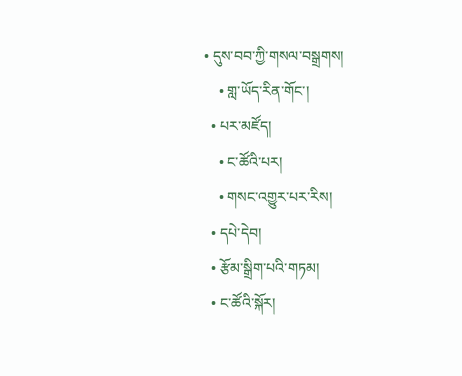• དུས་བབ་ཀྱི་གསལ་བསྒྲགས།
    • གླ་ཡོད་རིན་གོང་།
  • པར་མཛོད།
    • ང་ཚོའི་པར།
    • གསང་འགྱུར་པར་རིས།
  • དཔེ་དེབ།
  • རྩོམ་སྒྲིག་པའི་གཏམ།
  • ང་ཚོའི་སྐོར།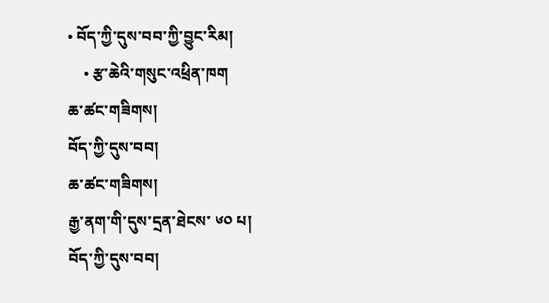• བོད་ཀྱི་དུས་བབ་ཀྱི་བྱུང་རིམ།
    • རྩ་ཆེའི་གསུང་འཕྲིན་ཁག
ཆ་ཚང་གཟིགས།
བོད་ཀྱི་དུས་བབ།
ཆ་ཚང་གཟིགས།
རྒྱ་ནག་གི་དུས་དྲན་ཐེངས་ ༦༠ པ།
བོད་ཀྱི་དུས་བབ།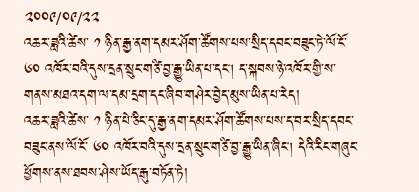༢༠༠༩/༠༩/༢༢
འཆར་ཟླའི་ཚེས་ ༡ ཉིན་རྒྱ་ནག་དམར་ཤོག་ཚོགས་པས་སྲིད་དབང་བཟུང་ཏེ་ལོ་ངོ་ ༦༠ འཁོར་བའི་དུས་དྲན་སྲུང་གཙི་བྱ་རྒྱུ་ཡིན་པ་དང། ད་སྐབས་ཉེ་འཁོར་གྱི་ས་གནས་མཐའ་དག་ལ་དམ་དྲག་དང་ཞིབ་གཤེར་བྱེད་མུས་ཡིན་པ་རེད།
འཆར་ཟླའི་ཚེས་ ༡ ཉིན་པེ་ཅིང་དུ་རྒྱ་ནག་དམར་ཤོག་ཚོགས་པས་ད་བར་སྲིད་དབང་བཟུང་ནས་ལོ་ངོ་ ༦༠ འཁོར་བའི་དུས་དྲན་སྲུང་གཙི་བྱ་རྒྱུ་ཡིན་ཞིང། དེའི་རིང་གཞུང་ཕྱོགས་ནས་ཐབས་ཤེས་ཡོད་རྒུ་བཏོན་ཏེ།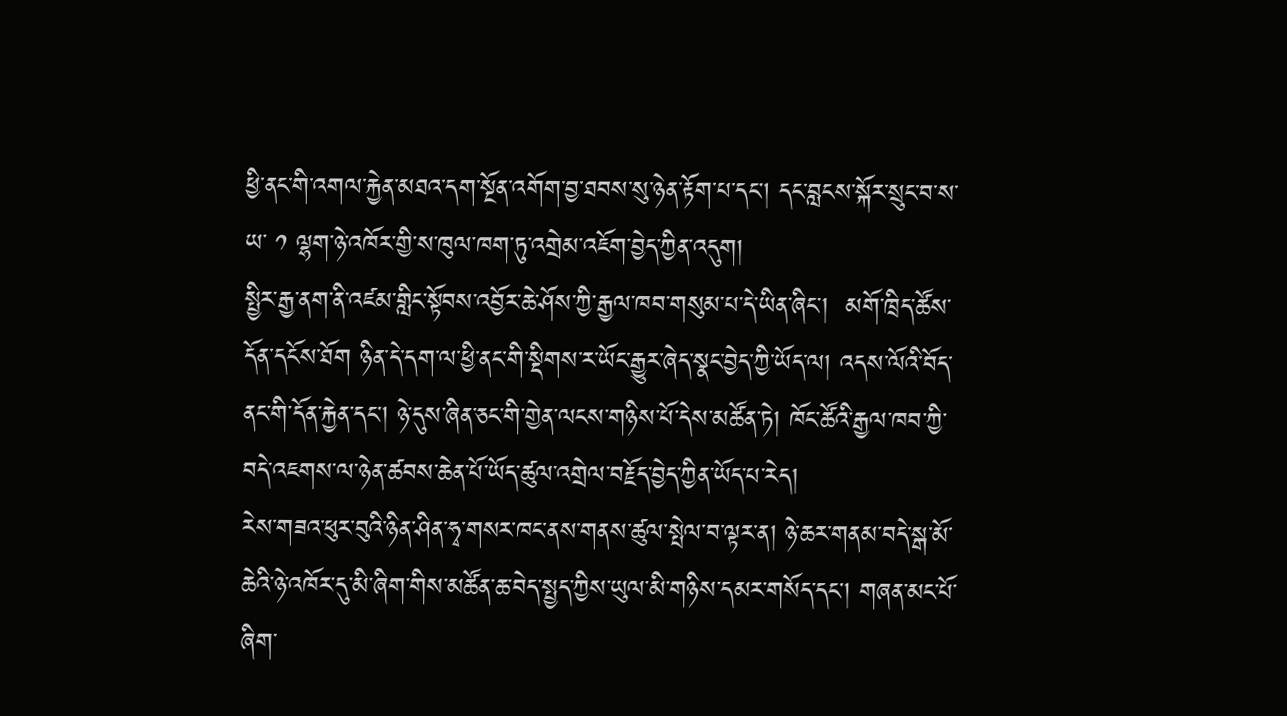ཕྱི་ནང་གི་འགལ་རྐྱེན་མཐའ་དག་སྔོན་འགོག་བྱ་ཐབས་སུ་ཉེན་རྟོག་པ་དང། དང་བླངས་སྐོར་སྲུང་བ་ས་ཡ་ ༡ ལྷག་ཉེ་འཁོར་གྱི་ས་ཁུལ་ཁག་ཏུ་འགྲེམ་འཇོག་བྱེད་ཀྱིན་འདུག།
སྤྱིར་རྒྱ་ནག་ནི་འཛམ་གླིང་སྟོབས་འབྱོར་ཆེ་ཤོས་ཀྱི་རྒྱལ་ཁབ་གསུམ་པ་དེ་ཡིན་ཞིང་།  མགོ་ཁྲིད་ཚོས་དོན་དངོས་ཐོག ཉིན་དེ་དག་ལ་ཕྱི་ནང་གི་སྡིགས་ར་ཡོང་རྒྱུར་ཞེད་སྣང་བྱེད་ཀྱི་ཡོད་ལ། འདས་ལོའི་བོད་ནང་གི་དོན་རྐྱེན་དང། ཉེ་དུས་ཞིན་ཅང་གི་གྱེན་ལངས་གཉིས་པོ་དེས་མཚོན་ཏེ། ཁོང་ཚོའི་རྒྱལ་ཁབ་ཀྱི་བདེ་འཇགས་ལ་ཉེན་ཚབས་ཆེན་པོ་ཡོད་ཚུལ་འགྲེལ་བརྗོད་བྱེད་ཀྱིན་ཡོད་པ་རེད།
རེས་གཟའ་ཕུར་བུའི་ཉིན་ཤིན་ཧྭ་གསར་ཁང་ནས་གནས་ཚུལ་སྤེལ་བ་ལྟར་ན། ཉེ་ཆར་གནམ་བདེ་སྒ་མོ་ཆེའི་ཉེ་འཁོར་དུ་མི་ཞིག་གིས་མཚོན་ཆ་བེད་སྤྱད་ཀྱིས་ཡུལ་མི་གཉིས་དམར་གསོད་དང། གཞན་མང་པོ་ཞིག་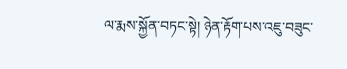ལ་རྨས་སྐྱོན་བཏང་སྟེ། ཉེན་རྟོག་པས་འཇུ་བཟུང་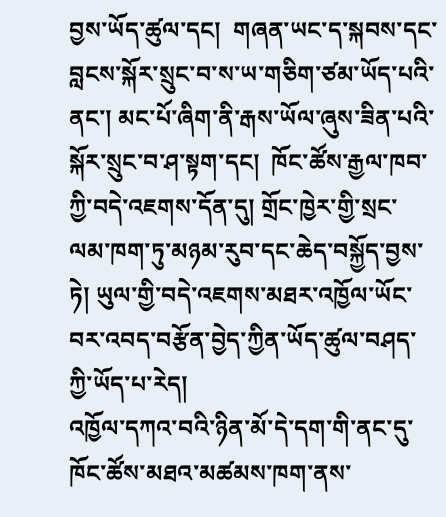བྱས་ཡོད་ཚུལ་དང།  གཞན་ཡང་ད་སྐབས་དང་བླངས་སྐོར་སྲུང་བ་ས་ཡ་གཅིག་ཙམ་ཡོད་པའི་ནང་། མང་པོ་ཞིག་ནི་རྒས་ཡོལ་ཞུས་ཟིན་པའི་སྐོར་སྲུང་བ་ཤ་སྟག་དང།  ཁོང་ཚོས་རྒྱལ་ཁབ་ཀྱི་བདེ་འཇགས་དོན་དུ། གྲོང་ཁྱེར་གྱི་སྲང་ལམ་ཁག་ཏུ་མཉམ་རུབ་དང་ཆེད་བསྐྱོད་བྱས་ཏེ། ཡུལ་གྱི་བདེ་འཇགས་མཐར་འཁྱོལ་ཡོང་བར་འབད་བརྩོན་བྱེད་ཀྱིན་ཡོད་ཚུལ་བཤད་ཀྱི་ཡོད་པ་རེད།
འཁྱོལ་དཀའ་བའི་ཉིན་མོ་དེ་དག་གི་ནང་དུ་ཁོང་ཚོས་མཐའ་མཚམས་ཁག་ནས་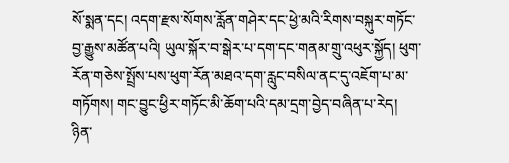སོ་སྨན་དང། འདག་རྫས་སོགས་རློན་གཤེར་དང་ཕྱེ་མའི་རིགས་བསྐུར་གཏོང་བྱ་རྒྱུས་མཚོན་པའི། ཡུལ་སྐོར་བ་སྒེར་པ་དག་དང་གནམ་གྲུ་འཕུར་སྐྱོད། ཕུག་རོན་གཅེས་སྤྲོས་པས་ཕུག་རོན་མཐའ་དག་རླུང་བསིལ་ནང་དུ་འཇོག་པ་མ་གཏོགས། གང་བྱུང་ཕྱིར་གཏོང་མི་ཆོག་པའི་དམ་དྲག་བྱེད་བཞིན་པ་རེད།
ཉིན་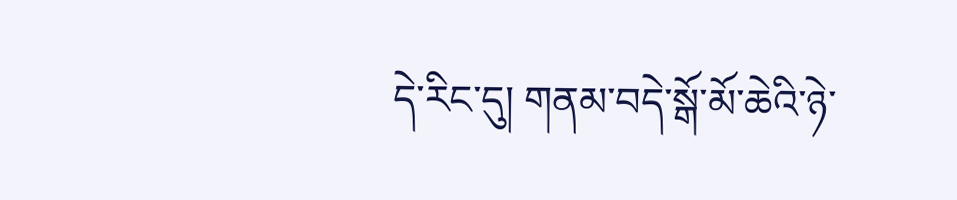དེ་རིང་དུ། གནམ་བདེ་སྒོ་མོ་ཆེའི་ཉེ་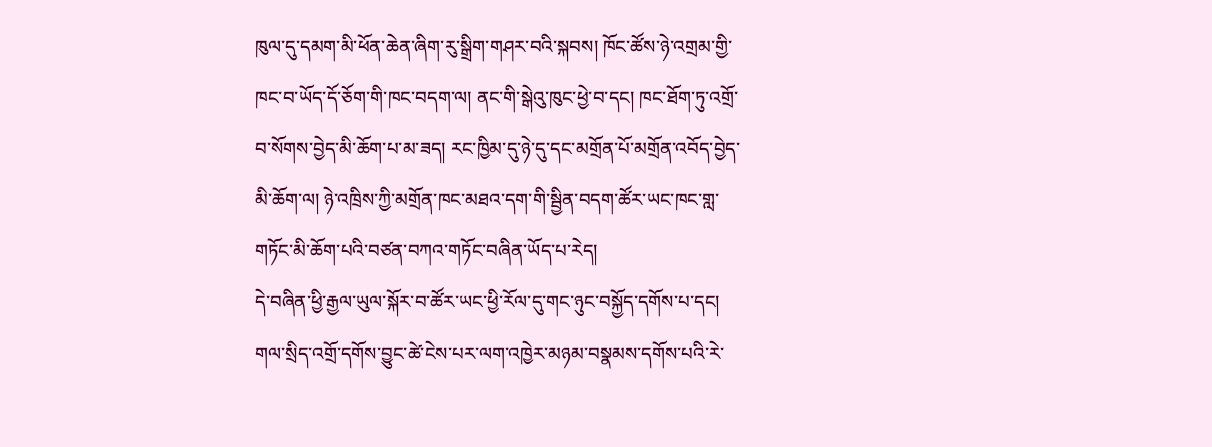ཁུལ་དུ་དམག་མི་ཕོན་ཆེན་ཞིག་རུ་སྒྲིག་གཤར་བའི་སྐབས། ཁོང་ཚོས་ཉེ་འགྲམ་གྱི་ཁང་བ་ཡོད་དོ་ཅོག་གི་ཁང་བདག་ལ། ནང་གི་སྒེའུ་ཁུང་ཕྱེ་བ་དང། ཁང་ཐོག་ཏུ་འགྲོ་བ་སོགས་བྱེད་མི་ཆོག་པ་མ་ཟད། རང་ཁྱིམ་དུ་ཉེ་དུ་དང་མགྲོན་པོ་མགྲོན་འབོད་བྱེད་མི་ཆོག་ལ། ཉེ་འཁྲིས་ཀྱི་མགྲོན་ཁང་མཐའ་དག་གི་སྦྱིན་བདག་ཚོར་ཡང་ཁང་གླ་གཏོང་མི་ཆོག་པའི་བཙན་བཀའ་གཏོང་བཞིན་ཡོད་པ་རེད།
དེ་བཞིན་ཕྱི་རྒྱལ་ཡུལ་སྐོར་བ་ཚོར་ཡང་ཕྱི་རོལ་དུ་གང་ཉུང་བསྐྱོད་དགོས་པ་དང། གལ་སྲིད་འགྲོ་དགོས་བྱུང་ཚེ་ངེས་པར་ལག་འཁྱེར་མཉམ་བསྣམས་དགོས་པའི་རེ་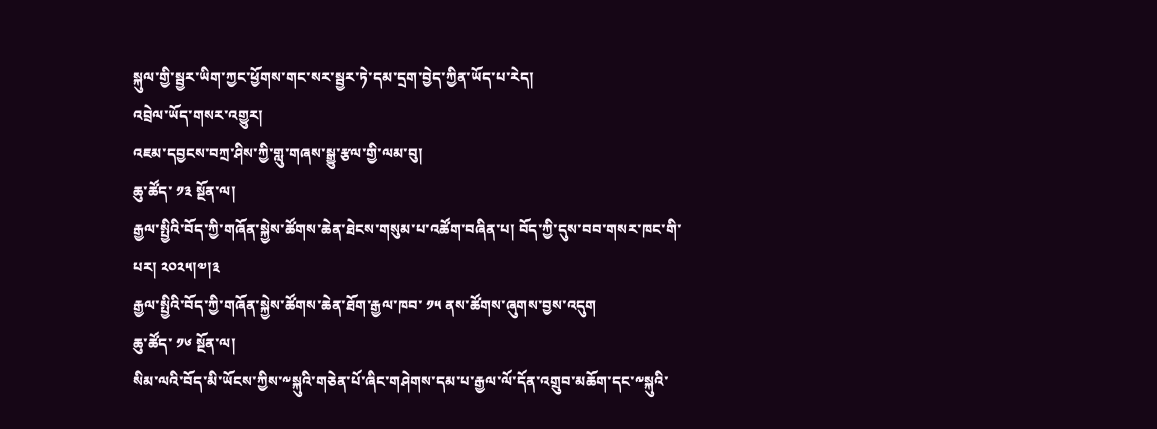སྐུལ་གྱི་སྦྱར་ཡིག་ཀྱང་ཕྱོགས་གང་སར་སྦྱར་ཏེ་དམ་དྲག་བྱེད་ཀྱིན་ཡོད་པ་རེད།
འབྲེལ་ཡོད་གསར་འགྱུར།
འཇམ་དབྱངས་བཀྲ་ཤིས་ཀྱི་གླུ་གཞས་སྒྱུ་རྩལ་གྱི་ལམ་བུ།
ཆུ་ཚོད་ ༡༣ སྔོན་ལ།
རྒྱལ་སྤྱིའི་བོད་ཀྱི་གཞོན་སྐྱེས་ཚོགས་ཆེན་ཐེངས་གསུམ་པ་འཚོག་བཞིན་པ། བོད་ཀྱི་དུས་བབ་གསར་ཁང་གི་པར། ༢༠༢༥།༧།༣
རྒྱལ་སྤྱིའི་བོད་ཀྱི་གཞོན་སྐྱེས་ཚོགས་ཆེན་ཐོག་རྒྱལ་ཁབ་ ༡༥ ནས་ཚོགས་ཞུགས་བྱས་འདུག
ཆུ་ཚོད་ ༡༦ སྔོན་ལ།
སིམ་ལའི་བོད་མི་ཡོངས་ཀྱིས་༸སྐུའི་གཅེན་པོ་ཞིང་གཤེགས་དམ་པ་རྒྱལ་ལོ་དོན་འགྲུབ་མཆོག་དང་༸སྐུའི་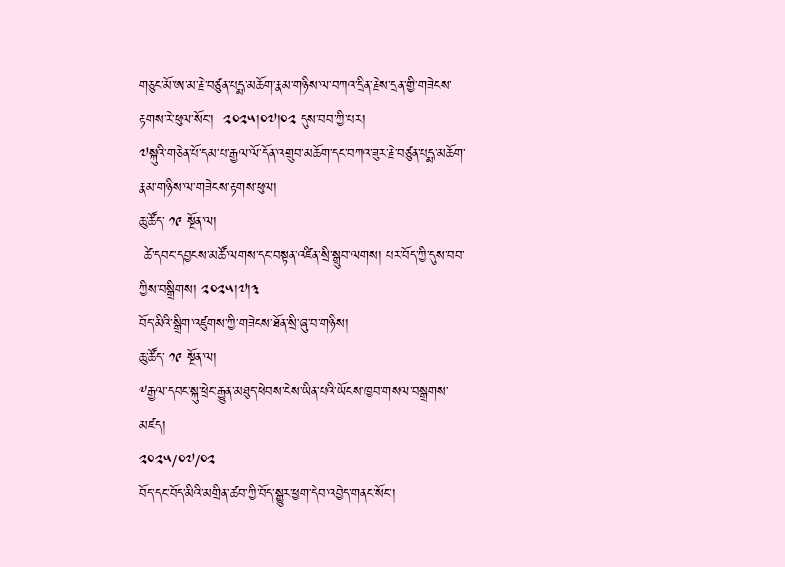གཅུང་མོ་ཨ་མ་རྗེ་བཙུན་པདྨ་མཆོག་རྣམ་གཉིས་ལ་བཀའ་དྲིན་རྗེས་དྲན་གྱི་གཟེངས་རྟགས་རེ་ཕུལ་སོང་།  ༢༠༢༥།༠༧།༠༢ དུས་བབ་ཀྱི་པར།
༧སྐུའི་གཅེན་པོ་དམ་པ་རྒྱལ་ལོ་དོན་འགྲུབ་མཆོག་དང་བཀའ་ཟུར་རྗེ་བཙུན་པདྨ་མཆོག་རྣམ་གཉིས་ལ་གཟེངས་རྟགས་ཕུལ།
ཆུ་ཚོད་ ༡༩ སྔོན་ལ།
 ཚེ་དབང་དབྱངས་མཚོ་ལགས་དང་བསྟན་འཛིན་སྲི་སྒྲུབ་ལགས། པར་བོད་ཀྱི་དུས་བབ་ཀྱིས་བསྒྲིགས། ༢༠༢༥།༧།༣
བོད་མིའི་སྒྲིག་འཛུགས་ཀྱི་གཟེངས་ཐོན་སྲི་ཞུ་བ་གཉིས།
ཆུ་ཚོད་ ༡༩ སྔོན་ལ།
༸རྒྱལ་དབང་སྐུ་ཕྲེང་རྒྱུན་མཐུད་ཕེབས་ངེས་ཡིན་པའི་ཡོངས་ཁྱབ་གསལ་བསྒྲགས་མཛད།
༢༠༢༥/༠༧/༠༢
བོད་དང་བོད་མིའི་མགྲིན་ཚབ་ཀྱི་བོད་སྒྱུར་ཕྱག་དེབ་འབྱེད་གནང་སོང་།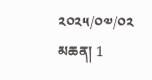༢༠༢༥/༠༧/༠༢
མཆན། 1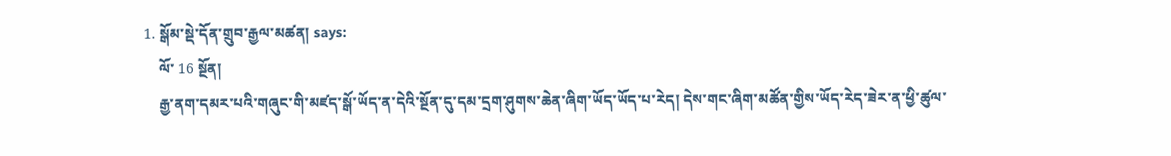1. སྒོམ་སྡེ་དོན་གྲུབ་རྒྱལ་མཚན། says:
    ལོ་ 16 སྔོན།
    རྒྱ་ནག་དམར་པའི་གཞུང་གི་མཛད་སྒོ་ཡོད་ན་དེའི་སྔོན་དུ་དམ་དྲག་ཤུགས་ཆེན་ཞིག་ཡོད་ཡོད་པ་རེད། དེས་གང་ཞིག་མཚོན་གྱིས་ཡོད་རེད་ཟེར་ན་ཕྱི་ཚུལ་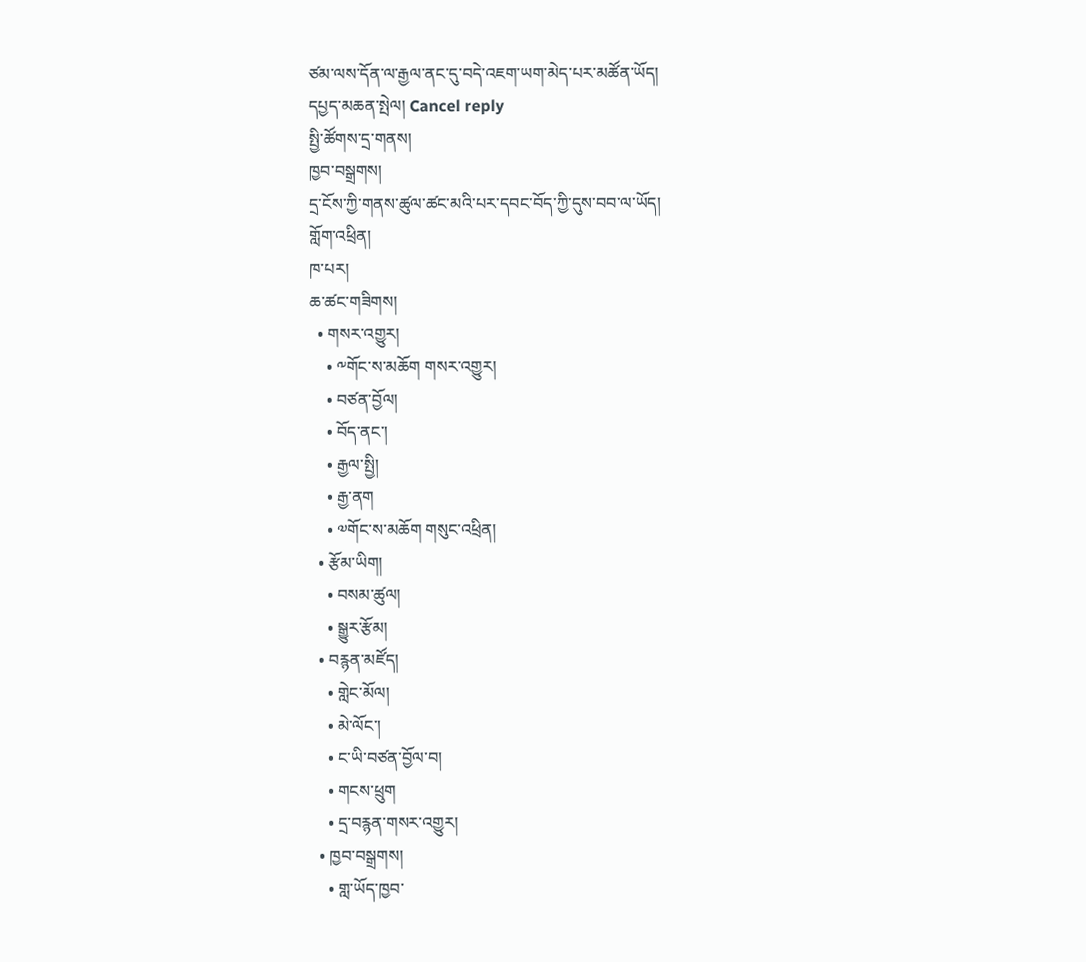ཙམ་ལས་དོན་ལ་རྒྱལ་ནང་དུ་བདེ་འཇག་ཡག་མེད་པར་མཚོན་ཡོད།
དཔྱད་མཆན་སྤེལ། Cancel reply
སྤྱི་ཚོགས་དྲ་གནས།
ཁྱབ་བསྒྲགས།
དྲ་ངོས་ཀྱི་གནས་ཚུལ་ཚང་མའི་པར་དབང་བོད་ཀྱི་དུས་བབ་ལ་ཡོད།
གློག་འཕྲིན།
ཁ་པར།
ཆ་ཚང་གཟིགས།
  • གསར་འགྱུར།
    • ༸གོང་ས་མཆོག གསར་འགྱུར།
    • བཙན་བྱོལ།
    • བོད་ནང་།
    • རྒྱལ་སྤྱི།
    • རྒྱ་ནག
    • ༧གོང་ས་མཆོག གསུང་འཕྲིན།
  • རྩོམ་ཡིག།
    • བསམ་ཚུལ།
    • སྒྱུར་རྩོམ།
  • བརྙན་མཛོད།
    • གླེང་མོལ།
    • མེ་ལོང་།
    • ང་ཡི་བཙན་བྱོལ་བ།
    • གངས་ཕྲུག
    • དྲ་བརྙན་གསར་འགྱུར།
  • ཁྱབ་བསྒྲགས།
    • གླ་ཡོད་ཁྱབ་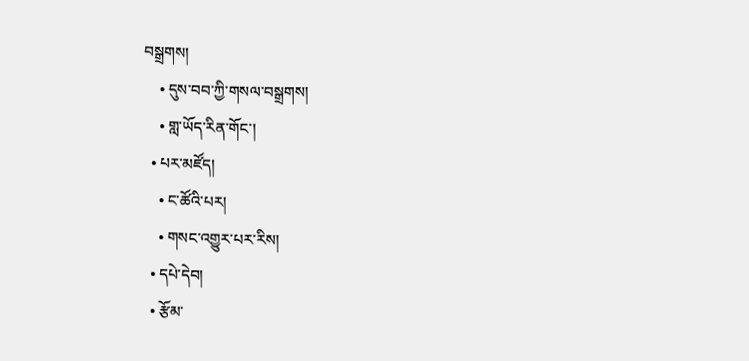བསྒྲགས།
    • དུས་བབ་ཀྱི་གསལ་བསྒྲགས།
    • གླ་ཡོད་རིན་གོང་།
  • པར་མཛོད།
    • ང་ཚོའི་པར།
    • གསང་འགྱུར་པར་རིས།
  • དཔེ་དེབ།
  • རྩོམ་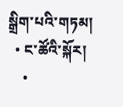སྒྲིག་པའི་གཏམ།
  • ང་ཚོའི་སྐོར།
    •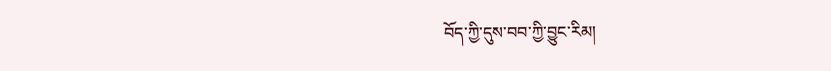བོད་ཀྱི་དུས་བབ་ཀྱི་བྱུང་རིམ།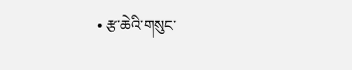• རྩ་ཆེའི་གསུང་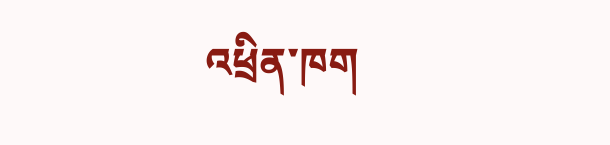འཕྲིན་ཁག